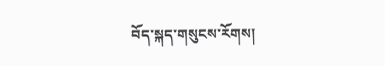བོད་སྐད་གསུངས་རོགས།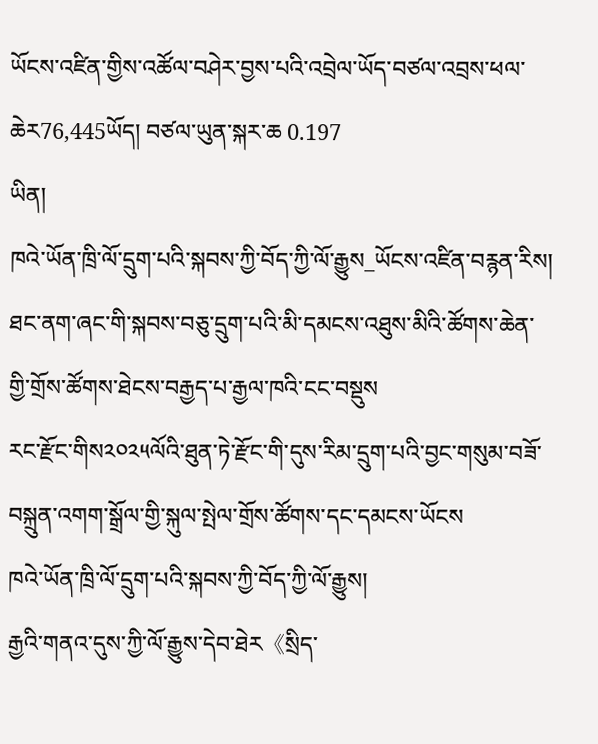ཡོངས་འཛིན་གྱིས་འཚོལ་བཤེར་བྱས་པའི་འབྲེལ་ཡོད་བཙལ་འབྲས་ཕལ་ཆེར76,445ཡོད། བཙལ་ཡུན་སྐར་ཆ 0.197
ཡིན།
ཁའེ་ཡོན་ཁྲི་ལོ་དྲུག་པའི་སྐབས་ཀྱི་བོད་ཀྱི་ལོ་རྒྱུས_ཡོངས་འཛིན་བརྙན་རིས།
ཐང་ནག་ཞང་གི་སྐབས་བཅུ་དྲུག་པའི་མི་དམངས་འཐུས་མིའི་ཚོགས་ཆེན་གྱི་གྲོས་ཚོགས་ཐེངས་བརྒྱད་པ་རྒྱལ་ཁའི་ངང་བསྡུས
རང་རྫོང་གིས༢༠༢༥ལོའི་ཐུན་ཏེ་རྫོང་གི་དུས་རིམ་དྲུག་པའི་བྱང་གསུམ་བཟོ་བསྐྲུན་འགག་སྒྲོལ་གྱི་སྐུལ་སྤེལ་གྲོས་ཚོགས་དང་དམངས་ཡོངས
ཁའེ་ཡོན་ཁྲི་ལོ་དྲུག་པའི་སྐབས་ཀྱི་བོད་ཀྱི་ལོ་རྒྱུས།
རྒྱའི་གནའ་དུས་ཀྱི་ལོ་རྒྱུས་དེབ་ཐེར《སྲིད་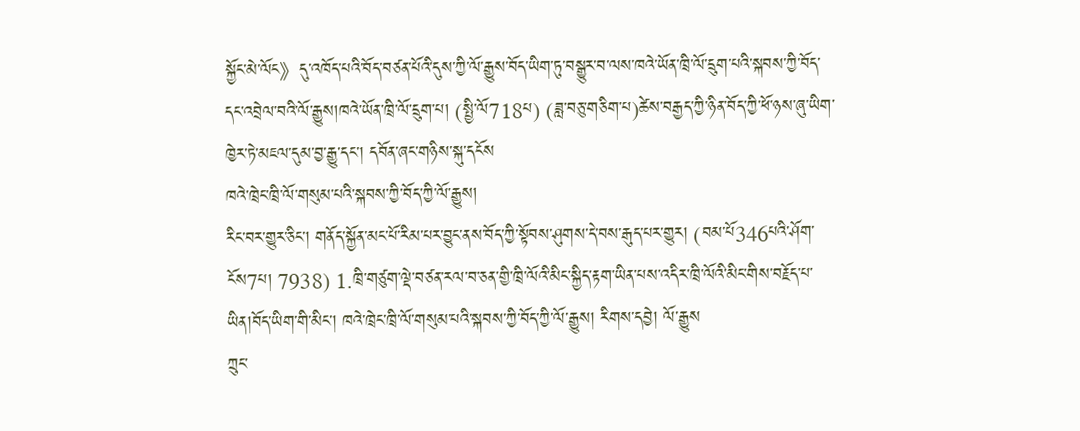སྐྱོང་མེ་ལོང》དུ་འཁོད་པའི་བོད་བཙན་པོའི་དུས་ཀྱི་ལོ་རྒྱུས་བོད་ཡིག་ཏུ་བསྒྱུར་བ་ལས་ཁའེ་ཡོན་ཁྲི་ལོ་དྲུག་པའི་སྐབས་ཀྱི་བོད་དང་འབྲེལ་བའི་ལོ་རྒྱུས།ཁའེ་ཡོན་ཁྲི་ལོ་དྲུག་པ། (སྤྱི་ལོ718པ) (ཟླ་བཅུ་གཅིག་པ)ཚེས་བརྒྱད་ཀྱི་ཉིན་བོད་ཀྱི་ཕོ་ཉས་ཞུ་ཡིག་ཁྱེར་ཏེ་མཇལ་དུམ་བྱ་རྒྱུ་དང་། དབོན་ཞང་གཉིས་སྐུ་དངོས
ཁའེ་ཁྲེང་ཁྲི་ལོ་གསུམ་པའི་སྐབས་ཀྱི་བོད་ཀྱི་ལོ་རྒྱུས།
རིང་བར་གྱུར་ཅིང་། གནོད་སྐྱོན་མང་པོ་རིམ་པར་བྱུང་ནས་བོད་ཀྱི་སྟོབས་ཤུགས་དེ་བས་རྒུད་པར་གྱུར། (བམ་པོ346པའི་ཤོག་ངོས7པ། 7938) 1.ཁྲི་གཙུག་ལྡེ་བཙན་རལ་བ་ཅན་གྱི་ཁྲི་ལོའི་མིང་སྐྱིད་རྟག་ཡིན་པས་འདིར་ཁྲི་ལོའི་མིང་གིས་བརྗོད་པ་ཡིན།བོད་ཡིག་གི་མིང་། ཁའེ་ཁྲེང་ཁྲི་ལོ་གསུམ་པའི་སྐབས་ཀྱི་བོད་ཀྱི་ལོ་རྒྱུས། རིགས་དབྱེ། ལོ་རྒྱུས
ཀྲུང་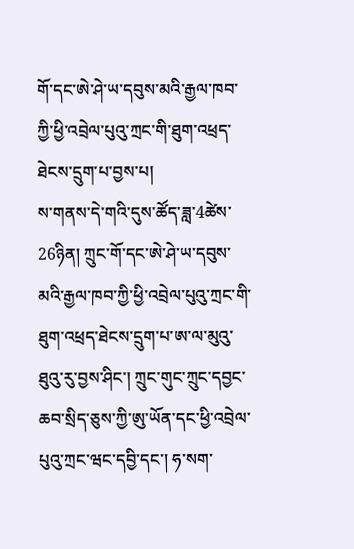གོ་དང་ཨེ་ཤེ་ཡ་དབུས་མའི་རྒྱལ་ཁབ་ཀྱི་ཕྱི་འབྲེལ་པུའུ་ཀྲང་གི་ཐུག་འཕྲད་ཐེངས་དྲུག་པ་བྱས་པ།
ས་གནས་དེ་གའི་དུས་ཚོད་ཟླ་4ཚེས་26ཉིན། ཀྲུང་གོ་དང་ཨེ་ཤེ་ཡ་དབུས་མའི་རྒྱལ་ཁབ་ཀྱི་ཕྱི་འབྲེལ་པུའུ་ཀྲང་གི་ཐུག་འཕྲད་ཐེངས་དྲུག་པ་ཨ་ལ་མུའུ་ཐུའུ་རུ་བྱས་ཤིང་། ཀྲུང་གུང་ཀྲུང་དབྱང་ཆབ་སྲིད་ཅུས་ཀྱི་ཨུ་ཡོན་དང་ཕྱི་འབྲེལ་པུའུ་ཀྲང་ཝང་དབྱི་དང་། ཧ་སག་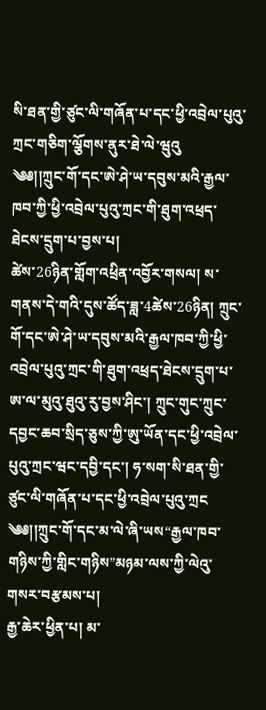སི་ཐན་གྱི་ཙུང་ལི་གཞོན་པ་དང་ཕྱི་འབྲེལ་པུའུ་ཀྲང་གཅིག་ལྕོགས་ནུར་ཐེ་ལེ་ཝུའུ
༄༅།།ཀྲུང་གོ་དང་ཨེ་ཤེ་ཡ་དབུས་མའི་རྒྱལ་ཁབ་ཀྱི་ཕྱི་འབྲེལ་པུའུ་ཀྲང་གི་ཐུག་འཕྲད་ཐེངས་དྲུག་པ་བྱས་པ།
ཚེས་26ཉིན་གློག་འཕྲིན་འབྱོར་གསལ། ས་གནས་དེ་གའི་དུས་ཚོད་ཟླ་4ཚེས་26ཉིན། ཀྲུང་གོ་དང་ཨེ་ཤེ་ཡ་དབུས་མའི་རྒྱལ་ཁབ་ཀྱི་ཕྱི་འབྲེལ་པུའུ་ཀྲང་གི་ཐུག་འཕྲད་ཐེངས་དྲུག་པ་ཨ་ལ་མུའུ་ཐུའུ་རུ་བྱས་ཤིང་། ཀྲུང་གུང་ཀྲུང་དབྱང་ཆབ་སྲིད་ཅུས་ཀྱི་ཨུ་ཡོན་དང་ཕྱི་འབྲེལ་པུའུ་ཀྲང་ཝང་དབྱི་དང་། ཧ་སག་སི་ཐན་གྱི་ཙུང་ལི་གཞོན་པ་དང་ཕྱི་འབྲེལ་པུའུ་ཀྲང
༄༅།།ཀྲུང་གོ་དང་མ་ལེ་ཞི་ཡས“རྒྱལ་ཁབ་གཉིས་ཀྱི་གླིང་གཉིས”མཉམ་ལས་ཀྱི་ལེའུ་གསར་བརྩམས་པ།
རྒྱ་ཆེར་ཕྱིན་པ། མ་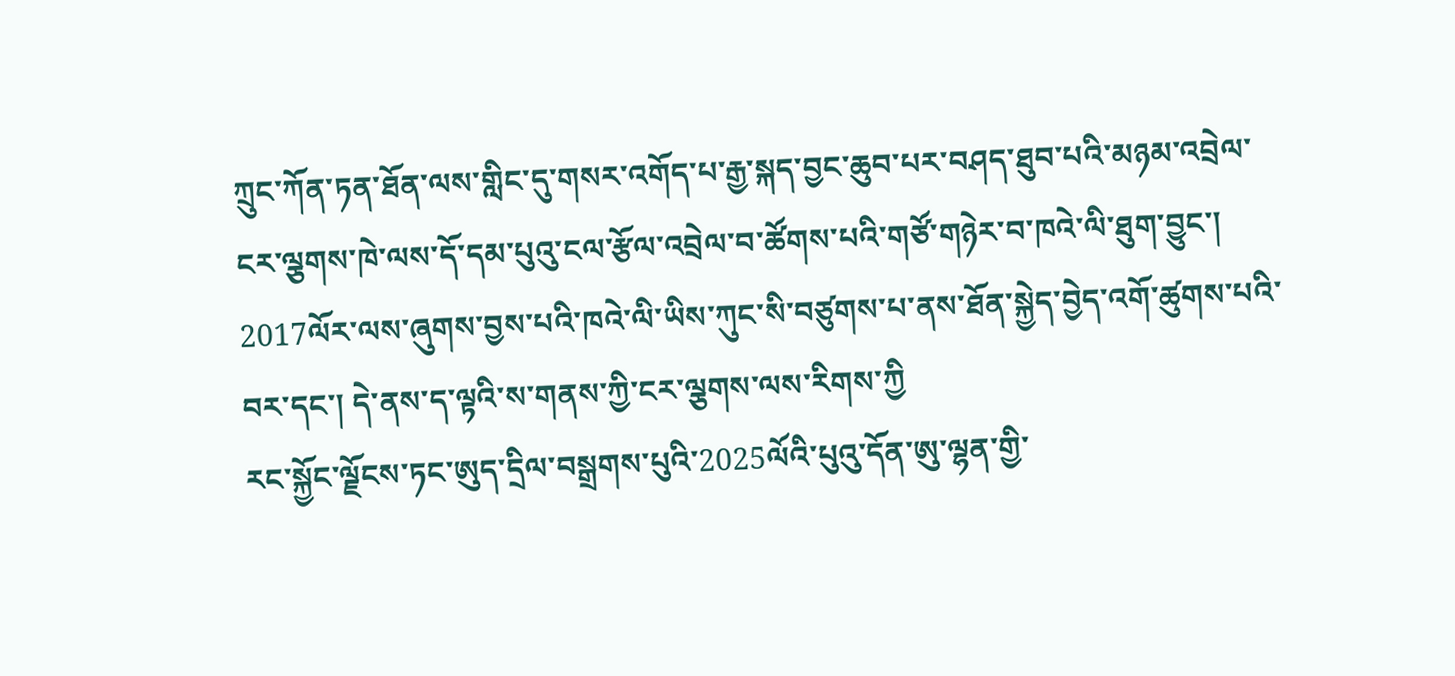ཀྲུང་ཀོན་ཏན་ཐོན་ལས་གླིང་དུ་གསར་འགོད་པ་རྒྱ་སྐད་བྱང་ཆུབ་པར་བཤད་ཐུབ་པའི་མཉམ་འབྲེལ་ངར་ལྕགས་ཁེ་ལས་དོ་དམ་པུའུ་ངལ་རྩོལ་འབྲེལ་བ་ཚོགས་པའི་གཙོ་གཉེར་བ་ཁའེ་ལི་ཐུག་བྱུང་། 2017ལོར་ལས་ཞུགས་བྱས་པའི་ཁའེ་ལི་ཡིས་ཀུང་སི་བཙུགས་པ་ནས་ཐོན་སྐྱེད་བྱེད་འགོ་ཚུགས་པའི་བར་དང་། དེ་ནས་ད་ལྟའི་ས་གནས་ཀྱི་ངར་ལྕགས་ལས་རིགས་ཀྱི
རང་སྐྱོང་ལྗོངས་ཏང་ཨུད་དྲིལ་བསྒྲགས་པུའི་2025ལོའི་པུའུ་དོན་ཨུ་ལྷན་གྱི་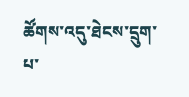ཚོགས་འདུ་ཐེངས་དྲུག་པ་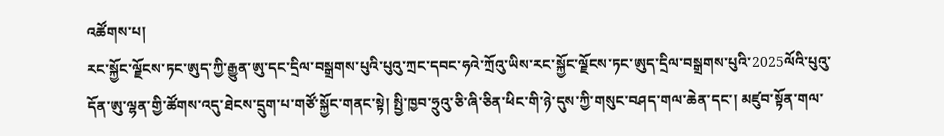འཚོགས་པ།
རང་སྐྱོང་ལྗོངས་ཏང་ཨུད་ཀྱི་རྒྱུན་ཨུ་དང་དྲིལ་བསྒྲགས་པུའི་པུའུ་ཀྲང་དབང་ཧའེ་ཀྲོའུ་ཡིས་རང་སྐྱོང་ལྗོངས་ཏང་ཨུད་དྲིལ་བསྒྲགས་པུའི་2025ལོའི་པུའུ་དོན་ཨུ་ལྷན་གྱི་ཚོགས་འདུ་ཐེངས་དྲུག་པ་གཙོ་སྐྱོང་གནང་སྟེ། སྤྱི་ཁྱབ་ཧྲུའུ་ཅི་ཞི་ཅིན་ཕིང་གི་ཉེ་དུས་ཀྱི་གསུང་བཤད་གལ་ཆེན་དང་། མཛུབ་སྟོན་གལ་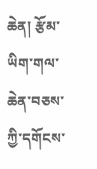ཆེན། རྩོམ་ཡིག་གལ་ཆེན་བཅས་ཀྱི་དགོངས་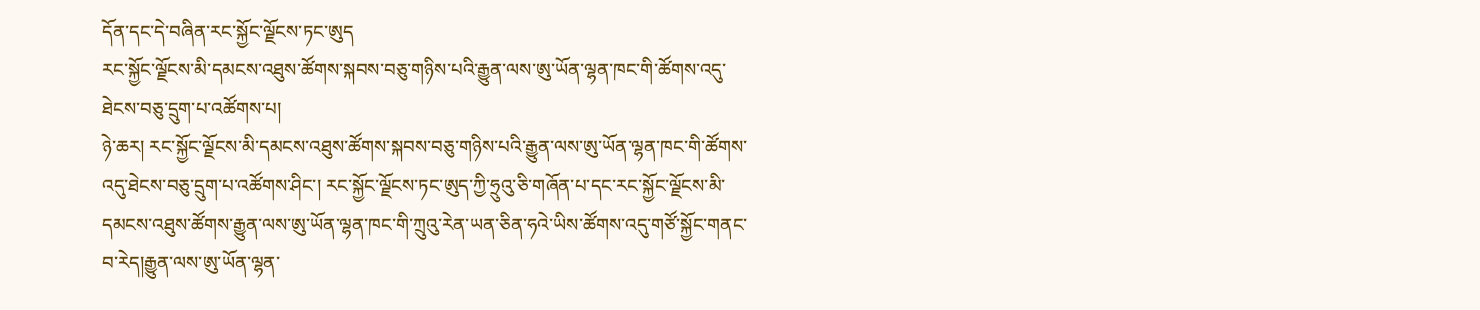དོན་དང་དེ་བཞིན་རང་སྐྱོང་ལྗོངས་ཏང་ཨུད
རང་སྐྱོང་ལྗོངས་མི་དམངས་འཐུས་ཚོགས་སྐབས་བཅུ་གཉིས་པའི་རྒྱུན་ལས་ཨུ་ཡོན་ལྷན་ཁང་གི་ཚོགས་འདུ་ཐེངས་བཅུ་དྲུག་པ་འཚོགས་པ།
ཉེ་ཆར། རང་སྐྱོང་ལྗོངས་མི་དམངས་འཐུས་ཚོགས་སྐབས་བཅུ་གཉིས་པའི་རྒྱུན་ལས་ཨུ་ཡོན་ལྷན་ཁང་གི་ཚོགས་འདུ་ཐེངས་བཅུ་དྲུག་པ་འཚོགས་ཤིང་། རང་སྐྱོང་ལྗོངས་ཏང་ཨུད་ཀྱི་ཧྲུའུ་ཅི་གཞོན་པ་དང་རང་སྐྱོང་ལྗོངས་མི་དམངས་འཐུས་ཚོགས་རྒྱུན་ལས་ཨུ་ཡོན་ལྷན་ཁང་གི་ཀྲུའུ་རེན་ཡན་ཅིན་ཧའེ་ཡིས་ཚོགས་འདུ་གཙོ་སྐྱོང་གནང་བ་རེད།རྒྱུན་ལས་ཨུ་ཡོན་ལྷན་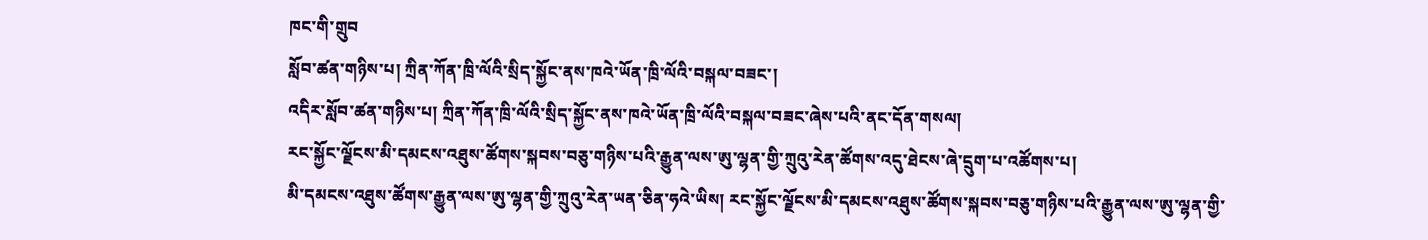ཁང་གི་གྲུབ
སློབ་ཚན་གཉིས་པ། ཀྲིན་ཀོན་ཁྲི་ལོའི་སྲིད་སྐྱོང་ནས་ཁའེ་ཡོན་ཁྲི་ལོའི་བསྐལ་བཟང་།
འདིར་སློབ་ཚན་གཉིས་པ། ཀྲིན་ཀོན་ཁྲི་ལོའི་སྲིད་སྐྱོང་ནས་ཁའེ་ཡོན་ཁྲི་ལོའི་བསྐལ་བཟང་ཞེས་པའི་ནང་དོན་གསལ།
རང་སྐྱོང་ལྗོངས་མི་དམངས་འཐུས་ཚོགས་སྐབས་བཅུ་གཉིས་པའི་རྒྱུན་ལས་ཨུ་ལྷན་གྱི་ཀྲུའུ་རེན་ཚོགས་འདུ་ཐེངས་ཞེ་དྲུག་པ་འཚོགས་པ།
མི་དམངས་འཐུས་ཚོགས་རྒྱུན་ལས་ཨུ་ལྷན་གྱི་ཀྲུའུ་རེན་ཡན་ཅིན་ཧའེ་ཡིས། རང་སྐྱོང་ལྗོངས་མི་དམངས་འཐུས་ཚོགས་སྐབས་བཅུ་གཉིས་པའི་རྒྱུན་ལས་ཨུ་ལྷན་གྱི་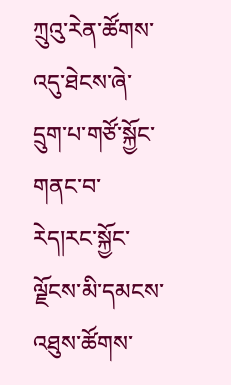ཀྲུའུ་རེན་ཚོགས་འདུ་ཐེངས་ཞེ་དྲུག་པ་གཙོ་སྐྱོང་གནང་བ་རེད།རང་སྐྱོང་ལྗོངས་མི་དམངས་འཐུས་ཚོགས་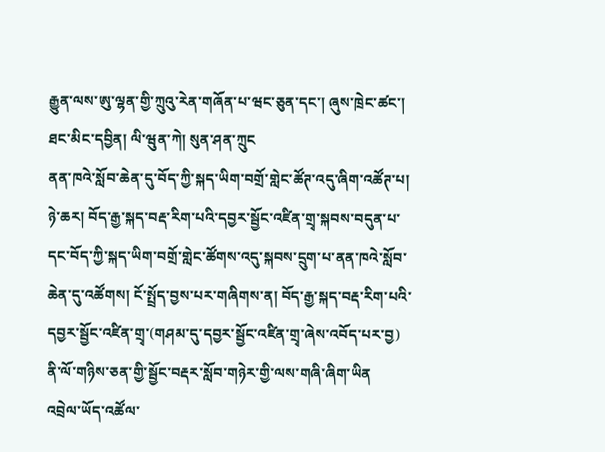རྒྱུན་ལས་ཨུ་ལྷན་གྱི་ཀྲུའུ་རེན་གཞོན་པ་ཝང་ཅུན་དང་། ཞུས་ཁྲེང་ཚང་། ཐང་མིང་དབྱིན། ལི་ཝུན་ཀེ། སུན་ཤན་ཀྲུང
ནན་ཁའེ་སློབ་ཆེན་དུ་བོད་ཀྱི་སྐད་ཡིག་བགྲོ་གླེང་ཚོཊ་འདུ་ཞིག་འཚོཊ་པ།
ཉེ་ཆར། བོད་རྒྱ་སྐད་བརྡ་རིག་པའི་དབྱར་སྦྱོང་འཛིན་གྲྭ་སྐབས་བདུན་པ་དང་བོད་ཀྱི་སྐད་ཡིག་བགྲོ་གླེང་ཚོགས་འདུ་སྐབས་དྲུག་པ་ནན་ཁའེ་སློབ་ཆེན་དུ་འཚོགས། ངོ་སྤྲོད་བྱས་པར་གཞིགས་ན། བོད་རྒྱ་སྐད་བརྡ་རིག་པའི་དབྱར་སྦྱོང་འཛིན་གྲྭ་(གཤམ་དུ་དབྱར་སྦྱོང་འཛིན་གྲྭ་ཞེས་འབོད་པར་བྱ) ནི་ལོ་གཉིས་ཅན་གྱི་སྦྱོང་བརྡར་སློབ་གཉེར་གྱི་ལས་གཞི་ཞིག་ཡིན
འབྲེལ་ཡོད་འཚོལ་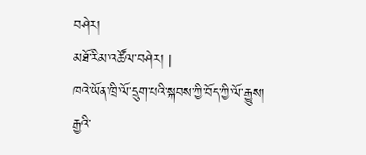བཤེར།
མཐོ་རིམ་འཚོལ་བཤེར། |
ཁའེ་ཡོན་ཁྲི་ལོ་དྲུག་པའི་སྐབས་ཀྱི་བོད་ཀྱི་ལོ་རྒྱུས།
རྒྱའི་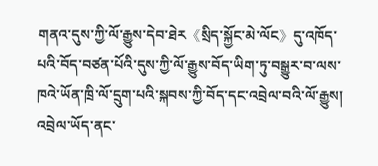གནའ་དུས་ཀྱི་ལོ་རྒྱུས་དེབ་ཐེར《སྲིད་སྐྱོང་མེ་ལོང》དུ་འཁོད་པའི་བོད་བཙན་པོའི་དུས་ཀྱི་ལོ་རྒྱུས་བོད་ཡིག་ཏུ་བསྒྱུར་བ་ལས་ཁའེ་ཡོན་ཁྲི་ལོ་དྲུག་པའི་སྐབས་ཀྱི་བོད་དང་འབྲེལ་བའི་ལོ་རྒྱུས།
འབྲེལ་ཡོད་ནང་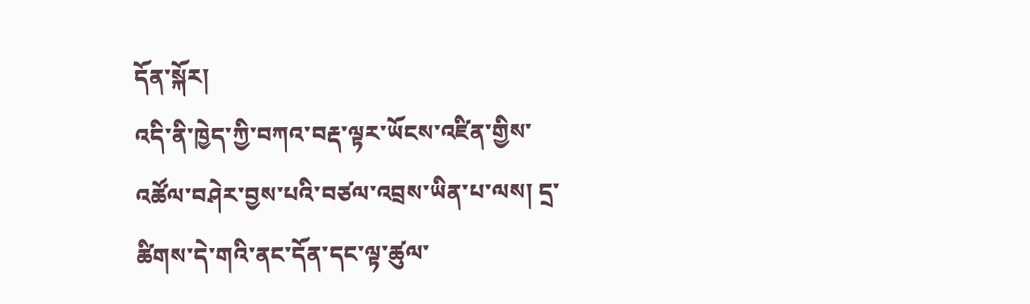དོན་སྐོར།
འདི་ནི་ཁྱེད་ཀྱི་བཀའ་བརྡ་ལྟར་ཡོངས་འཛིན་གྱིས་འཚོལ་བཤེར་བྱས་པའི་བཙལ་འབྲས་ཡིན་པ་ལས། དྲ་ཚིགས་དེ་གའི་ནང་དོན་དང་ལྟ་ཚུལ་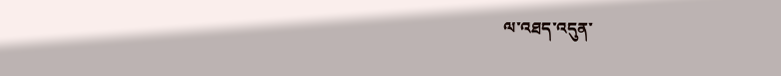ལ་འཐད་འདུན་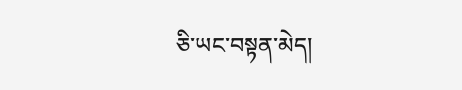ཅི་ཡང་བསྟན་མེད།